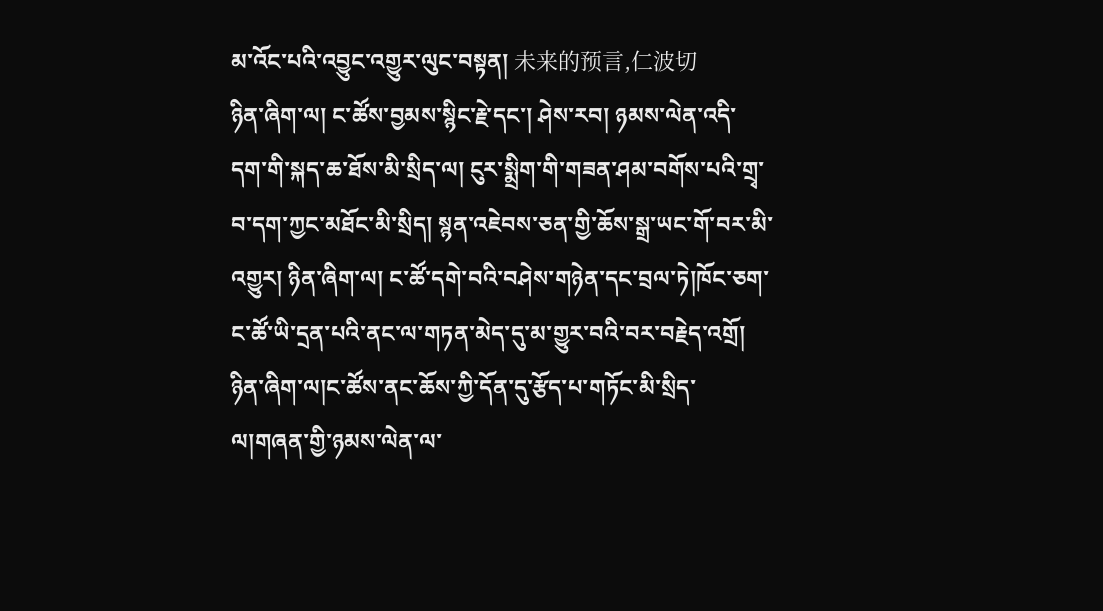མ་འོང་པའི་འབྱུང་འགྱུར་ལུང་བསྟན། 未来的预言,仁波切
ཉིན་ཞིག་ལ། ང་ཚོས་བྱམས་སྙིང་རྗེ་དང་། ཤེས་རབ། ཉམས་ལེན་འདི་དག་གི་སྐད་ཆ་ཐོས་མི་སྲིད་ལ། ངུར་སྨྲིག་གི་གཟན་ཤམ་བགོས་པའི་གྲྭ་བ་དག་ཀྱང་མཐོང་མི་སྲིད། སྙན་འཇེབས་ཅན་གྱི་ཆོས་སྒྲ་ཡང་གོ་བར་མི་འགྱུར། ཉིན་ཞིག་ལ། ང་ཚོ་དགེ་བའི་བཤེས་གཉེན་དང་བྲལ་ཏེ།ཁོང་ཅག་ང་ཚོ་ཡི་དྲན་པའི་ནང་ལ་གཏན་མེད་དུ་མ་གྱུར་བའི་བར་བརྗེད་འགྲོ། ཉིན་ཞིག་ལ།ང་ཚོས་ནང་ཆོས་ཀྱི་དོན་དུ་རྩོད་པ་གཏོང་མི་སྲིད་ལ།གཞན་གྱི་ཉམས་ལེན་ལ་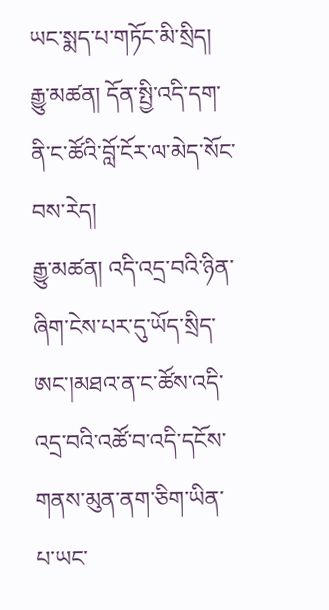ཡང་སྨད་པ་གཏོང་མི་སྲིད། རྒྱུ་མཚན། དོན་སྤྱི་འདི་དག་ནི་ང་ཚོའི་བློ་ངོར་ལ་མེད་སོང་བས་རེད།
རྒྱུ་མཚན། འདི་འདྲ་བའི་ཉིན་ཞིག་ངེས་པར་དུ་ཡོད་སྲིད་ཨང་།མཐའ་ན་ང་ཚོས་འདི་འདྲ་བའི་འཚོ་བ་འདི་དངོས་གནས་མུན་ནག་ཅིག་ཡིན་པ་ཡང་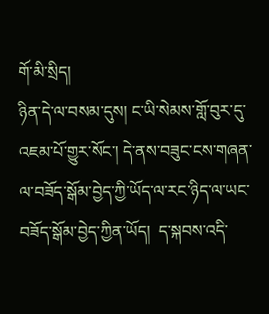གོ་མི་སྲིད།
ཉིན་དེ་ལ་བསམ་དུས། ང་ཡི་སེམས་གློ་བུར་དུ་འཇམ་པོ་གྱུར་སོང་། དེ་ནས་བཟུང་ངས་གཞན་ལ་བཟོད་སྒོམ་བྱེད་ཀྱི་ཡོད་ལ་རང་ཉིད་ལ་ཡང་བཟོད་སྒོམ་བྱེད་ཀྱིན་ཡོད།  ད་སྐབས་འདི་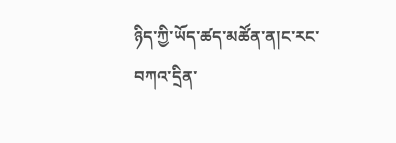ཉིད་ཀྱི་ཡོད་ཚད་མཚོན་ན།ང་རང་བཀའ་དྲིན་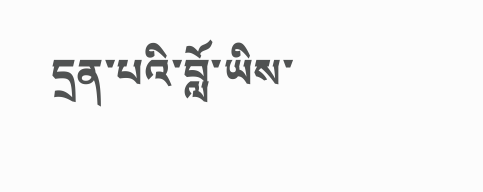དྲན་པའི་བློ་ཡིས་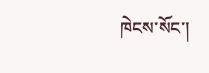ཁེངས་སོང་།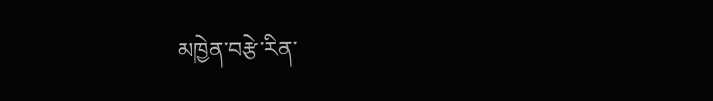མཁྱེན་བརྩེ་རིན་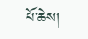པོ་ཆེས།